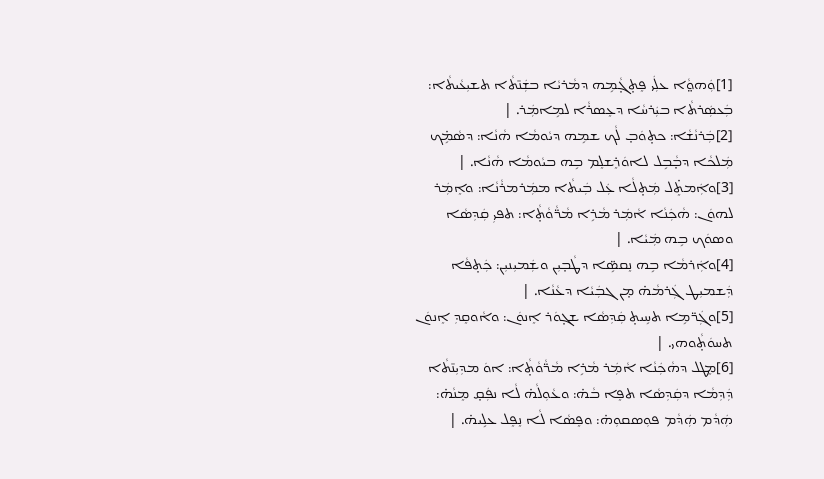[1]ܘܲܗܘ̤ܵܐ ܥܠܲܝ ܦܸܬ̣ܓ̣ܵܡܹܗ ܕܡܵܪܝܵܐ ܒܫܲܢ̄ܬܵܐ ܬܫܝܼܥܵܝܬܵܐ: ܒܲܥܣܲܪܬܵܐ ܒܝܲܪܚܵܐ ܕܥܸܣܪܵܐ ܠܡܹܐܡܲܪ. |
[2]ܒܲܪܢܵܫܵܐ: ܟܬ̣ܘܿܒ̣ ܠܵܟ ܫܡܹܗ ܕܝܵܘܡܵܐ ܗܵܢܵܐ: ܕܣܵܡܹ̇ܟ ܡܲܠܟܵܐ ܕܒ̣ܵܒܹܠ ܠܐܘܿܪܸܫܠܸܡ ܒܹܗ ܒܝܵܘܡܵܐ ܗܵܢܵܐ. |
[3]ܘܐܲܡܬܸ̇ܠ ܡܲܬ̣ܠܵܐ ܥܲܠ ܒܲܝܬܵܐ ܡܡܲܪܡܪܵܢܵܐ: ܘܐܸܡܲܪ ܠܗܘܿܢ: ܗܵܟܲܢܵܐ ܐܵܡܲܪ ܡܵܪܹܐ ܡܵܪ̈ܵܘܵܬ̣ܵܐ: ܬܦܝܼ ܩܲܕܼܣܵܐ ܘܣܘܿܟ ܒܹܗ ܡܲܝܵܐ. |
[4]ܘܐܲܪܡܵܐ ܒܹܗ ܢܸܩܣܹ̈ܐ ܕܛܵܒ̣ܝܼܢ ܘܫܲܡܝܼܢܝܼܢ: ܟܲܬ̣ܦܵܐ ܕܲܫܡܝܼܛ ܓܲܪܡܵܗ̇ ܡ̣ܢ ܓܒܲܝܵܐ ܕܥܵܢܵܐ. |
[5]ܘܓܲܪ̈ܡܹܐ ܬܚܹܝܬ̣ ܩܲܕܼܣܵܐ ܫܓ̣ܘܿܪ ܐܸܢܘܿܢ: ܘܐܵܘܩܸܕܼ ܐܸܢܘܿܢ ܬܚܘܿܬ̣ܵܘܗܝ. |
[6]ܡܸܛܠ ܕܗܵܟܲܢܵܐ ܐܵܡܲܪ ܡܵܪܹܐ ܡܵܪ̈ܵܘܵܬ̣ܵܐ: ܐܘܿ ܡܕܼܝܼܢ̄ܬܵܐ ܕܲܕܼܡܵܐ ܕܩܲܕܼܣܵܐ ܬܦܸܐ ܒܵܗ̇: ܘܥܵܘܼܠܵܗ̇ ܠܵܐ ܢܦܲܩ̣ ܡܸܢܵܗ̇: ܗܲܕܵܡ ܗܲܕܵܡ ܦܘܼܣܩܘܼܗ̇: ܘܦܸܣܵܐ ܠܵܐ ܢܸܦܸܠ ܥܠܹܝܗ̇. |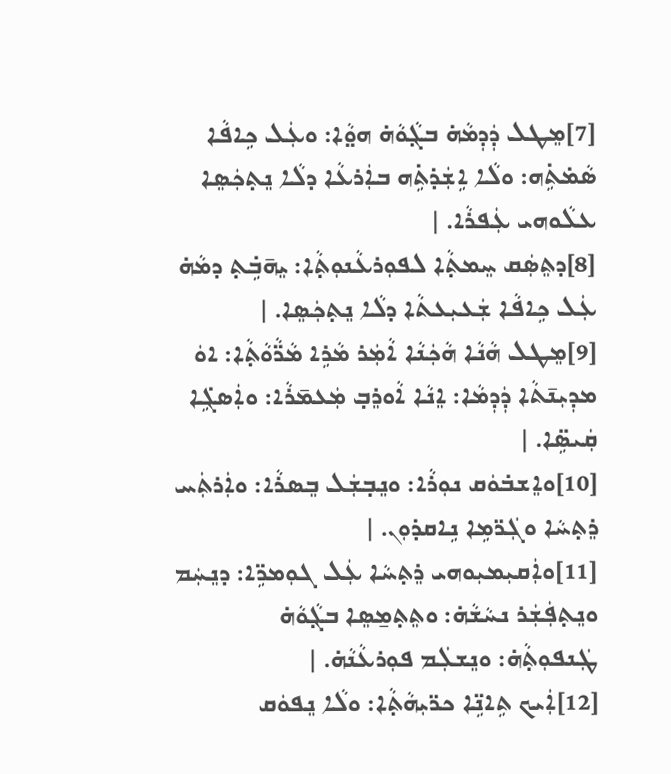[7]ܡܸܛܠ ܕܲܕܼܡܵܗ̇ ܒܓ̣ܵܘܵܗ̇ ܗܘ̤ܵܐ: ܘܥܲܠ ܟܹܐܦܵܐ ܣܵܡ̇ܬܹ̇ܗ: ܘܠܵܐ ܐܹܫܲܕ̇ܬܹ̇ܗ ܒܐܲܪܥܵܐ ܕܠܵܐ ܢܸܬ̣ܟܲܣܸܐ ܥܠܵܘܗܝ ܥܲܦܪܵܐ. |
[8]ܕܬܸܣܲܩ ܚܸܡܬ̣ܵܐ ܠܦܘܼܪܥܵܢܘܼܬ̣ܵܐ: ܝܸܗ̄ܒܹ̇ܬ̣ ܕܡܵܗ̇ ܥܲܠ ܟܹܐܦܵܐ ܫܲܥܝܼܥܬܵܐ ܕܠܵܐ ܢܸܬ̣ܟܲܣܸܐ. |
[9]ܡܸܛܠ ܗܵܢܵܐ ܗܵܟܲܢܵܐ ܐܵܡܲܪ ܡܵܪܹܐ ܡܵܪ̈ܵܘܵܬ̣ܵܐ: ܐܘܿ ܡܕܼܝܼܢ̄ܬܵܐ ܕܲܕܼܡܵܐ: ܐܸܢܵܐ ܐܵܘܪܸܒ̣ ܡܲܥܡ̄ܪܵܐ: ܘܐܲܣܓܹ̇ܐ ܩܲܝܣܹ̈ܐ. |
[10]ܘܐܸܫܒ̇ܘܿܩ ܢܘܼܪܵܐ: ܘܢܸܒ̣ܫܲܠ ܒܸܣܪܵܐ: ܘܐܲܪܬܲܚ ܪܸܬ̣ܚܵܐ ܘܓܲܪ̈ܡܹܐ ܢܹܐܩܕ̇ܘܼܢ. |
[11]ܘܐܲܩܝܼܡܝܼܘܗܝ ܪܸܬ̣ܚܵܐ ܥܲܠ ܓܘܼܡܪܹ̈ܐ: ܕܢܸܚܲܡ ܘܢܸܬ̣ܦܲܫܲܪ ܢܚܵܫܵܗ̇: ܘܬܸܬ̣ܡ̱ܣܸܐ ܒܓ̣ܵܘܵܗ̇ ܛܲܢܦܘܼܬ̣ܵܗ̇: ܘܢܸܫܠܲܡ ܦܘܼܪܥܵܢܵܗ̇. |
[12]ܐܲܝܟ ܬܹܐܢܹ̈ܐ ܟܪ̈ܝܼܗܵܬ̣ܵܐ: ܘܠܵܐ ܢܸܦܘܿܩ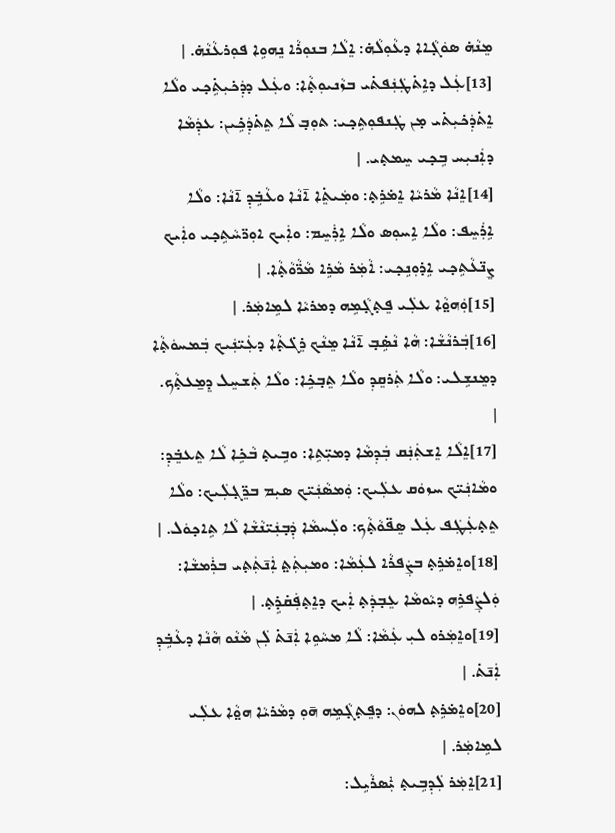ܡܸܢܵܗ̇ ܣܘܿܓ̣ܵܐܐ ܕܥܵܘܼܠܵܗ̇: ܐܸܠܵܐ ܒܢܘܼܪܵܐ ܢܸܗܘܹܐ ܦܘܼܪܥܵܢܵܗ̇. |
[13]ܥܲܠ ܕܐܹܬ̇ܛܲܢܲܦܬ̇ܝ ܒܙܵܢܝܘܼܬ̣ܵܐ: ܘܥܲܠ ܕܕܲܟ̇ܝܼܬܹ̇ܟ̣ܝ ܘܠܵܐ ܐܸܬ̇ܕܲܟ̇ܝܼܬ̇ܝ ܡ̣ܢ ܛܲܢܦܘܼܬܹܟ̣ܝ: ܬܘܼܒ̣ ܠܵܐ ܬܸܬ̇ܕܲܟܹ̇ܝܢ: ܥܕܲܡܵܐ ܕܐܲܢܝܼܚ ܒܹܟ̣ܝ ܚܸܡܬ̣ܝ. |
[14]ܐܸܢܵܐ ܡܵܪܝܵܐ ܐܸܡ̇ܪܹܬ̣: ܘܡܲܝܬܸ̇ܐ ܐ̄ܢܵܐ ܘܥܵܒܹ̇ܕܼ ܐ̄ܢܵܐ: ܘܠܵܐ ܐܹܪܲܚܸܦ: ܘܠܵܐ ܐܹܚܘܼܣ ܘܠܵܐ ܐܹܪܲܚܸܡ: ܘܐܲܝܟ ܐܘܼܪ̈ܚܵܬܹܟ̣ܝ ܘܐܲܝܟ ܨܸܢ̈ܥܵܬܹܟ̣ܝ ܐܹܕ̇ܘܼܢܹܟ̣ܝ: ܐܵܡܲܪ ܡܵܪܹܐ ܡܵܪ̈ܵܘܵܬ̣ܵܐ. |
[15]ܘܲܗܘ̤ܵܐ ܥܠܲܝ ܦܸܬ̣ܓ̣ܵܡܹܗ ܕܡܪܝܵܐ ܠܡܹܐܡܲܪ. |
[16]ܒܲܪܢܵܫܵܐ: ܗܵܐ ܢܵܣܹ̇ܒ̣ ܐ̄ܢܵܐ ܡܸܢܵܟ ܪܸܓ̇ܬ̣ܵܐ ܕܥܲܝ̈ܢܲܝܟ ܒܲܡܚܘܿܬ̣ܵܐ ܕܡܸܢܫܹܠܝ: ܘܠܵܐ ܬܲܪܩܸܕܼ ܘܠܵܐ ܬܸܒ̣ܟܹ̇ܐ: ܘܠܵܐ ܬܲܫܚܸܠ ܕܸܡ̱ܥܬ̣ܵܟ. |
[17]ܐܸܠܵܐ ܐܸܫܬܲܢܲܩ ܒܲܕܼܡܵܐ ܕܡܝܼ̈ܬܹܐ: ܘܒܹܝܬ̣ ܒܵܟܹ̇ܐ ܠܵܐ ܬܸܥܒܸ̇ܕܼ: ܘܡܵܐܢܲܝ̈ܟ ܚܙܘܿܩ ܥܠܲܝܟ: ܘܲܡܣܵܢܲܝ̈ܟ ܣܝܼܡ ܒܪܸ̈ܓ̣ܠܲܝܟ: ܘܠܵܐ ܬܸܬ̣ܥܲܛܲܦ ܥܲܠ ܣܸܦ̈ܘܵܬ̣ܵܟ: ܘܠܲܚܡܵܐ ܕܲܒ̣ܢܲܝ̈ܢܵܫܵܐ ܠܵܐ ܬܹܐܟ̣ܘܿܠ. |
[18]ܘܐܸܡ̇ܪܹܬ̣ ܒܨܲܦܪܵܐ ܠܥܲܡܵܐ: ܘܡܝܼܬܲܬ̤ ܐܲܢ̄ܬܲܬ̣ܝ ܒܪܲܡܫܵܐ: ܘܲܠܨܲܦܪܹܗ ܕܝܵܘܡܵܐ ܥܸܒ̣ܕܲܬ̣ ܐܲܝܟ ܕܐܸܬ̣ܦܲܩ̇ܕܹ̇ܬ̣. |
[19]ܘܐܸܡܲܪܘ ܠܝܼ ܥܲܡܵܐ: ܠܵܐ ܡܚܵܘܹܐ ܐܲܢ̄ܬ̇ ܠܲܢ ܡܵܢܵܘ ܗܵܢܵܐ ܕܥܵܒܹ̇ܕܼ ܐܲܢ̄ܬ̇. |
[20]ܘܐܸܡ̇ܪܹܬ̣ ܠܗܘܿܢ: ܕܦܸܬ̣ܓ̣ܵܡܹܗ ܗ̄ܘܼ ܕܡܵܪܝܵܐ ܗܘ̤ܵܐ ܥܠܲܝ ܠܡܹܐܡܲܪ. |
[21]ܐܸܡܲܪ ܠܲܕܼܒܹܝܬ̣ ܝܑܼܣܪܵܝܹܠ: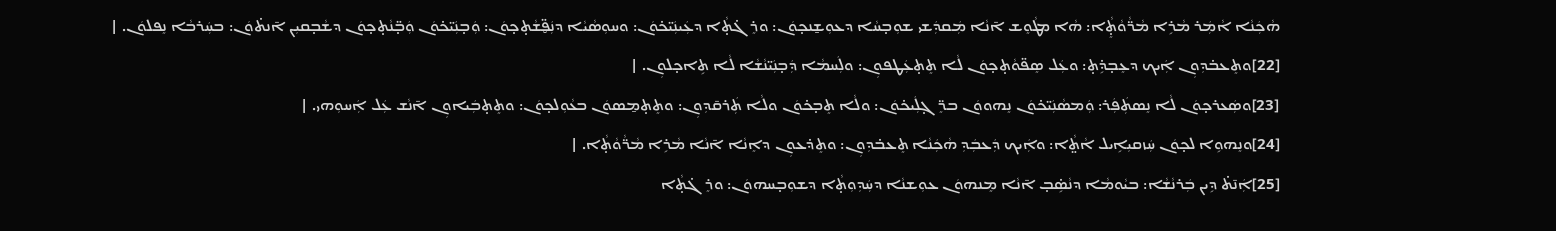ܗܵܟܲܢܵܐ ܐܵܡܲܪ ܡܵܪܹܐ ܡܵܪ̈ܵܘܵܬ̣ܸܵܐ: ܗܵܐ ܡܛܵܘܸܫ ܐ̄ܢܵܐ ܡܲܩܕܲܫܝ ܫܘܼܒ̣ܚܵܐ ܕܥܘܼܫ̱ܢܟ̣ܘܿܢ: ܘܪܸܓ̇ܬ̣ܵܐ ܕܥܲܝܢܲܝ̈ܟ̇ܘܿܢ: ܘܚܘܼܣܵܝܵܐ ܕܢܲܦ̮̈ܫܵܬ̣ܟ̣ܘܿܢ: ܘܲܒ̣ܢܲܝ̈ܟ̇ܘܿܢ ܘܲܒ̣̈ܢܵܬ̣ܟ̣ܘܿܢ ܕܫܵܒ̣ܩܝܼܢ ܐ̄ܢܬ̇ܘܿܢ: ܒܚܲܪܒܵܐ ܢܸܦܠܘܿܢ. |
[22]ܘܬܸܥܒ̇ܕܼܘܼܢ ܐܲܝܟ ܕܥܸܒ̣ܕܹ̇ܬ̣: ܘܥܲܠ ܣܸܦ̈ܘܵܬ̣ܟ̣ܘܿܢ ܠܵܐ ܬܸܬ̣ܥܲܛܦܘܼܢ: ܘܠܲܚܡܵܐ ܕܲܒ̣ܢܲܝ̈ܢܵܫܵܐ ܠܵܐ ܬܹܐܟ̣ܠܘܼܢ. |
[23]ܘܣܲܥܪܟ̣ܘܿܢ ܠܵܐ ܢܸܣܬܲܦܲܪ: ܘܲܡܣܵܢܲܝ̈ܟ̇ܘܿܢ ܢܸܗܘܘܿܢ ܒܪܸ̈ܓ̣ܠܲܝܟ̇ܘܿܢ: ܘܠܵܐ ܬܸܒ̣ܟ̇ܘܿܢ ܘܠܵܐ ܬܲܪܩ̄ܕܼܘܼܢ: ܘܬܸܬ̣ܡ̱ܣܘܿܢ ܒܥܵܘܼܠܟ̣ܘܿܢ: ܘܬܸܬ̣ܒܲܝܐܘܼܢ ܐ̄ܢܵܫ ܥܲܠ ܐܲܚܘܼܗܝ. |
[24]ܘܢܸܗܘܹܐ ܠܟ̣ܘܿܢ ܚܲܙܩܝܼܐܹܝܠ ܐܵܬ̤ܵܐ: ܘܐܲܝܟ ܕܲܥܒܲܕܼ ܗܵܟܲܢܵܐ ܬܸܥܒ̇ܕܼܘܼܢ: ܘܬܸܕ̇ܥܘܼܢ ܕܐܸܢܵܐ ܐ̄ܢܵܐ ܡܵܪܹܐ ܡܵܪ̈ܵܘܵܬ̣ܵܐ. |
[25]ܐܲܢ̄ܬ̇ ܕܹܝܢ ܒܲܪܢܵܫܵܐ: ܒܝܵܘܡܵܐ ܕܢܵܣܹ̇ܒ̣ ܐ̄ܢܵܐ ܡܸܢܗܘܿܢ ܥܘܼܫܢܵܐ ܕܚܲܕܼܘܼܬ̣ܵܐ ܕܫܘܼܒ̣ܚܗܘܿܢ: ܘܪܸܓ̇ܬ̣ܵܐ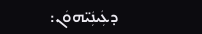ܕܥܲܝܢܲܝ̈ܗܘܿܢ: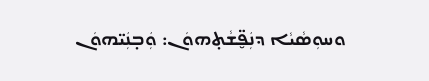ܘܚܘܼܣܵܝܵܐ ܕܢܲܦ̮̈ܫܵܬ̣ܗܘܿܢ: ܘܲܒ̣ܢܲܝ̈ܗܘܿܢ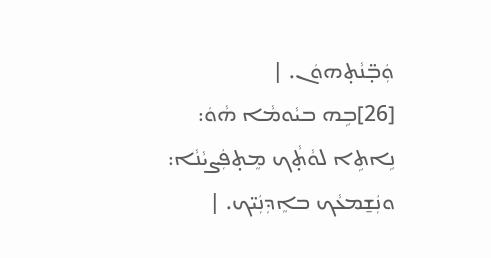ܘܲܒ̣̈ܢܵܬ̣ܗܘܿܢ. |
[26]ܒܹܗ ܒܝܵܘܡܵܐ ܗܵܘܿ: ܢܹܐܬܹܐ ܠܘܵܬ̣ܵܟ ܡܸܬ̣ܦܲܨܝܵܢܵܐ: ܘܢܲܫ̱ܡܥܵܟ ܒܐܸܕܼܢܲܝ̈ܟ. |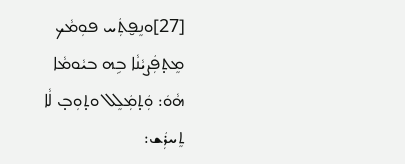[27]ܘܢܸܦ̮ܬܲܚ ܦܘܼܡܵܟ ܡܸܬ̣ܦܲܨܝܵܢܵܐ ܒܹܗ ܒܝܵܘܡܵܐ ܗܵܘܿ: ܘܲܬ̣ܡܲܠܸܠ ܘܬ̣ܘܼܒ̣ ܠܵܐ ܬܸܚܪܲܫ: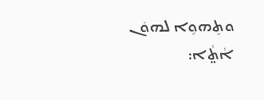ܘܬܸܗܘܹܐ ܠܗܘܿܢ ܐܵܬ̤ܵܐ: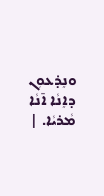ܘܢܸܕ̇ܥܘܼܢ ܕܐܸܢܵܐ ܐ̄ܢܵܐ ܡܵܪܝܵܐ. |